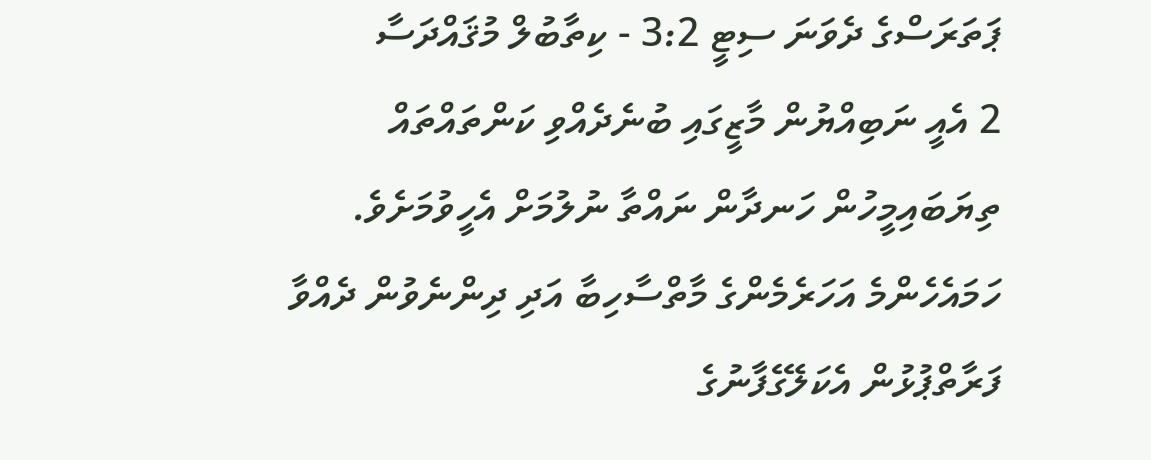ޕަތަރަސްގެ ދެވަނަ ސިޓީ 3:2 - ކިތާބުލް މުޤައްދަސާ
2 އެއީ ނަބިއްޔުން މާޒީގައި ބުނެދެއްވި ކަންތައްތައް ތިޔަބައިމީހުން ހަނދާން ނައްތާ ނުލުމަށް އެހީވުމަށެވެ. ހަމައެހެންމެ އަހަރެމެންގެ މާތްސާހިބާ އަދި ދިންނެވުން ދެއްވާ ފަރާތްޕުޅުން އެކަލޭގެފާނުގެ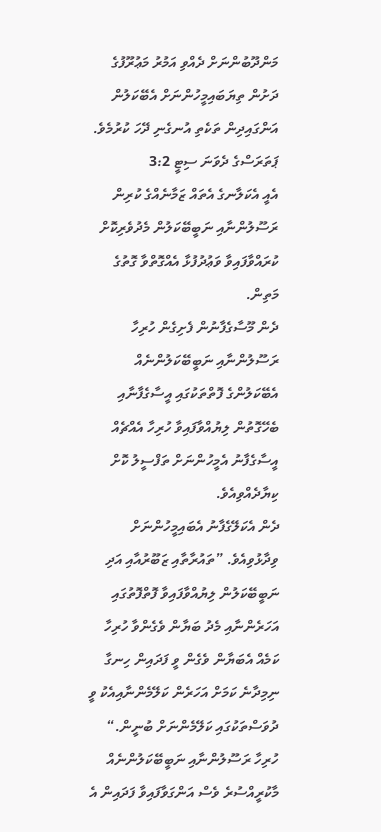މަންދޫބުންނަށް ދެއްވި އަމުރު މަޢުރޫފުގެ ދަށުން ތިޔަބައިމީހުންނަށް އެބޭކަލުން އަންގައިދިން ތަކެތި އުނގެނި ދޭހަ ކުރުމެވެ.
ޕަތަރަސްގެ ދެވަނަ ސިޓީ 3:2
އެއީ އެކަލާނގެ އެތައް ޒަމާނެއްގެ ކުރިން ރަސޫލުންނާއި ނަބީބޭކަލުން މެދުވެރިކޮށް ކުރައްވާފައިވާ ވަޢުދުފުޅާ އެއްގޮތްވާ ގޮތުގެ މަތިން.
ދެން މޫސާގެފާނުން ފެށިގެން ހުރިހާ ރަސޫލުންނާއި ނަބީބޭކަލުންނެއް އެބޭކަލުންގެ ފޮތްތަކުގައި އީސާގެފާނާއި ބެހޭގޮތުން ލިޔުއްވާފައިވާ ހުރިހާ އެއްޗެއް އީސާގެފާނު އެމީހުންނަށް ތަފްސީލު ކޮށް ކިޔާދެއްވިއެވެ.
ދެން އެކަލޭގެފާނު އެބައިމީހުންނަށް ވިދާޅުވިއެވެ. ”ތައުރާތާއި ޒަބޫރުއާއި އަދި ނަބީބޭކަލުން ލިޔުއްވާފައިވާ ފޮތްފޮތުގައި އަހަރެންނާއި މެދު ބަޔާން ވެގެންވާ ހުރިހާ ކަމެއް އެބަޔާން ވެގެން ވީ ފަދައިން ހިނގާ ނިމިދާނެ ކަމަށް އަހަރެން ކަލޭމެންނާއިއެކު ވީ ދުވަސްތަކުގައި ކަލޭމެންނަށް ބުނީން.“
ހުރިހާ ރަސޫލުންނާއި ނަބީބޭކަލުންނެއް މާކުރީއްސުރެ ވެސް އަންގަވާފައިވާ ފަދައިން އެ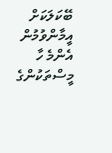ބޭކަލަކަށް އީމާންވުމުން އެންމެ ހާ މީސްތަކުންގެ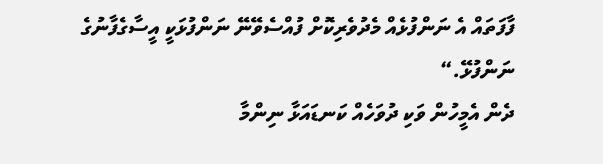ފާފަތައް އެ ނަންފުޅެއް މެދުވެރިކޮށް ފުއްސެވޭނޭ ނަންފުޅަކީ އީސާގެފާނުގެ ނަންފުޅޭ.“
ދެން އެމީހުން ވަކި ދުވަހެއް ކަނޑައަޅާ ނިންމާ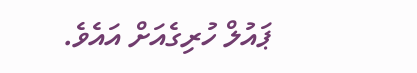ޕައުލް ހުރިގެއަށް އައެވެ.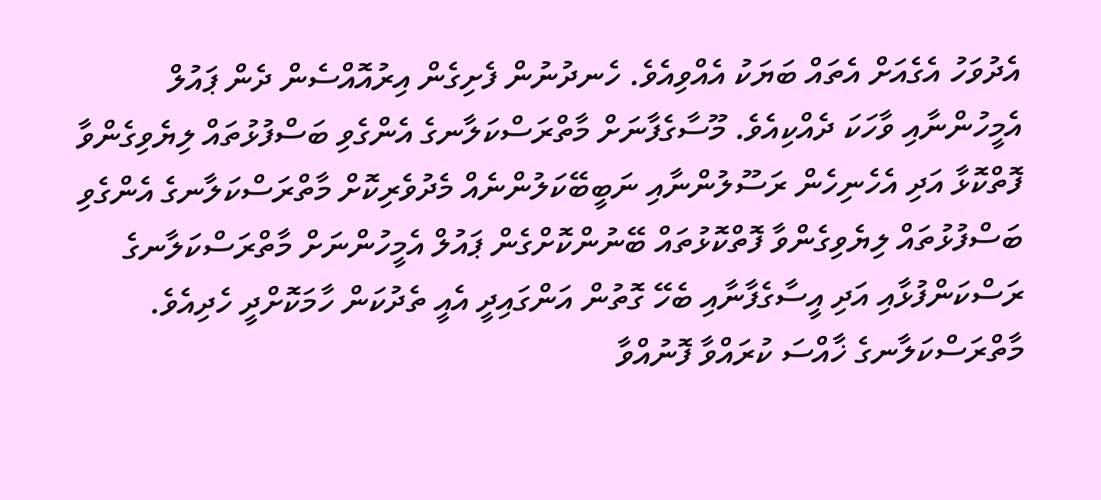އެދުވަހު އެގެއަށް އެތައް ބަޔަކު އެއްވިއެވެ. ހެނދުނުން ފެށިގެން އިރުއޮއްސެން ދެން ޕައުލް އެމީހުންނާއި ވާހަކަ ދެއްކިއެވެ. މޫސާގެފާނަށް މާތްރަސްކަލާނގެ އެންގެވި ބަސްފުޅުތައް ލިޔެވިގެންވާ ފޮތްކޮޅާ އަދި އެހެނިހެން ރަސޫލުންނާއި ނަބީބޭކަލުންނެއް މެދުވެރިކޮށް މާތްރަސްކަލާނގެ އެންގެވި ބަސްފުޅުތައް ލިޔެވިގެންވާ ފޮތްކޮޅުތައް ބޭނުންކޮށްގެން ޕައުލް އެމީހުންނަށް މާތްރަސްކަލާނގެ ރަސްކަންފުޅާއި އަދި އީސާގެފާނާއި ބެހޭ ގޮތުން އަންގައިދީ އެއީ ތެދުކަން ހާމަކޮށްދީ ހެދިއެވެ.
މާތްރަސްކަލާނގެ ޚާއްސަ ކުރައްވާ ފޮނުއްވާ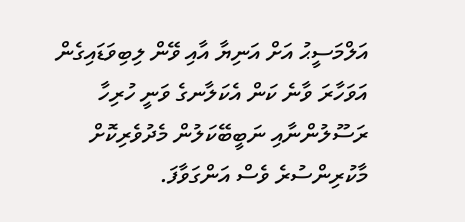އަލްމަސީޙު އަށް އަނިޔާ އާއި ވޭން ލިބިވަޑައިގެން އަވަހާރަ ވާނެ ކަން އެކަލާނގެ ވަނީ ހުރިހާ ރަސޫލުންނާއި ނަބީބޭކަލުން މެދުވެރިކޮށް މާކުރިންސުރެ ވެސް އަންގަވާފަ.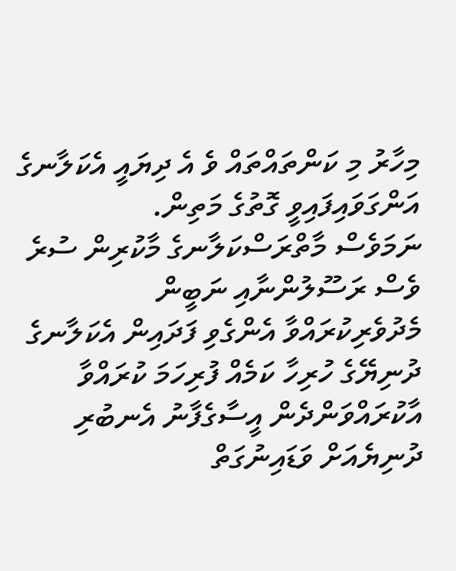މިހާރު މި ކަންތައްތައް ވެ އެ ދިޔައީ އެކަލާނގެ އަންގަވައިފައިވީ ގޮތުގެ މަތިން.
ނަމަވެސް މާތްރަސްކަލާނގެ މާކުރިން ސުރެ ވެސް ރަސޫލުންނާއި ނަބީން މެދުވެރިކުރައްވާ އެންގެވި ފަދައިން އެކަލާނގެ ދުނިޔޭގެ ހުރިހާ ކަމެއް ފުރިހަމަ ކުރައްވާ އާކުރައްވަންދެން އީސާގެފާނު އެނބުރި ދުނިޔެއަށް ވަޑައިނުގަތް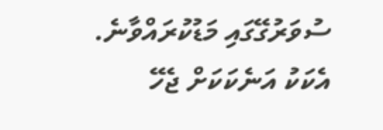ސުވަރުގޭގައި މަޑުކުރައްވާނެ.
އެކަކު އަނެކަކަށް ޖެހޭ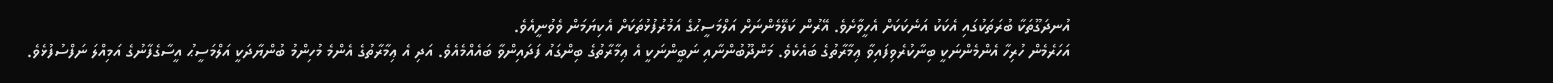އުނދަގޫތަކާ ބުރަތަކުގައި އެކަކު އަނެކަކަށް އެހީވާށެވެ. އޭރުން ކަލޭމެންނަށް އަލްމަސީޙުގެ އަމުރުފުޅުތަކަށް އެކިޔަމަން ވެވުނީއެވެ.
އަހަރެމެން ހުރިހާ އެންމެންނަކީ ބިނާކުރެވިފައިވާ ޢިމާރާތުގެ ބައެކެވެ. މަންދޫބުންނާއި ނަބީންނަކީ އެ ޢިމާރާތުގެ ބިންގައު ފަދައިންވާ ބައެއްމެއެވެ. އަދި އެ ޢިމާރާތުގެ އެންމެ މުހިންމު ބުންޔާދަކީ އަލްމަސީޙު އީސާގެފާނުގެ އަމިއްލަ ނަފްސުފުޅެވެ.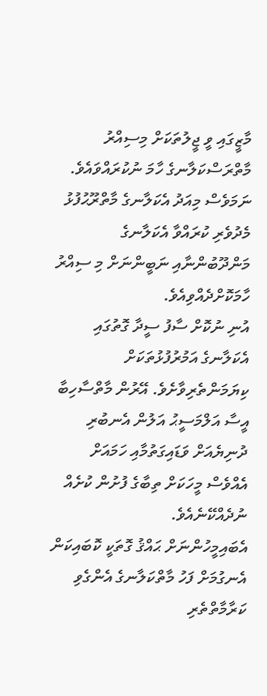މާޒީގައި ވީ ޖީލުތަކަށް މިސިއްރު މާތްރަސްކަލާނގެ ހާމަ ނުކުރައްވައެވެ. ނަމަވެސް މިއަދު އެކަލާނގެ މާތްރޫޙުފުޅު މެދުވެރި ކުރައްވާ އެކަލާނގެ މަންދޫބުންނާއި ނަބީންނަށް މި ސިއްރު ހާމަކޮށްދެއްވިއެވެ.
އުނި ނުކޮށް ސާފު ސީދާ ގޮތުގައި އެކަލާނގެ އަމުރުފުޅުތަކަށް ކިޔަމަންތެރިވާށެވެ. އޭރުން މާތްސާހިބާ އީސާ އަލްމަސީޙު އަލުން އެނބުރި ދުނިޔެއަށް ވަޑައިގަތުމާއި ހަމައަށް އެއްވެސް މީހަކަށް ތިބާގެ ފުށުން ކުށެއް ނުދެއްކޭނެއެވެ.
އެބައިމީހުންނަށް ޙައްޤު ގޮތަކީ ކޮބައިކަން އެނގުމަށް ފަހު މާތްކަލާނގެ އެންގެވި ކަރާމާތްތެރި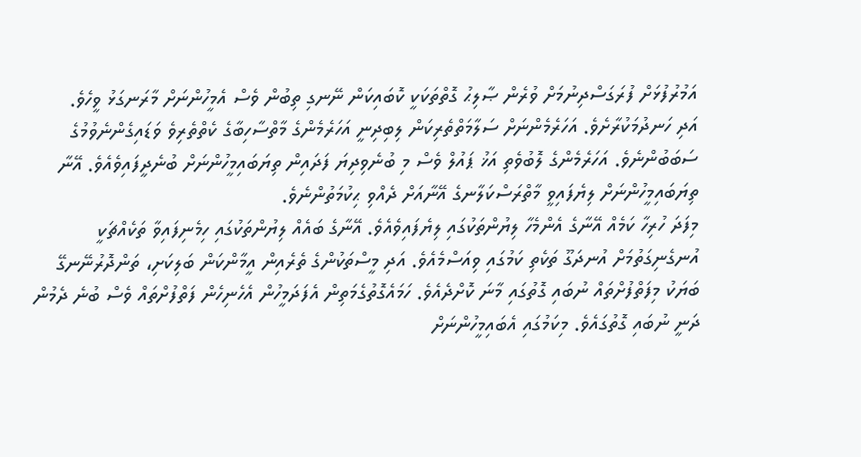އަމުރުފުޅަށް ފުރަގަސްދިނުމަށް ވުރެން ޞާލިޙު ގޮތްތަކަކީ ކޮބައިކަން ނޭނގި ތިބުން ވެސް އެމީހުންނަށް މާރަނގަޅު ވީހެވެ.
އަދި ހަނދުމަކުރާށެވެ. އަހަރެމެންނަށް ސަލާމަތްތެރިކަން ލިބިދިނީ އަހަރެމެންގެ މާތްސާހިބާގެ ކެތްތެރިވެ ވަޑައިގެންނެވުމުގެ ސަބަބުންނެވެ. އަހަރެމެންގެ ލޮބުވެތި އަޚު ޕައުލް ވެސް މި ބުނެވިދިޔަ ފަދައިން ތިޔަބައިމީހުންނަށް ބުނެދީފައިވެއެވެ. އޭނާ ތިޔަބައިމީހުންނަށް ލިޔެފައިވީ މާތްރަސްކަލާނގެ އޭނާއަށް ދެއްވި ޙިކުމަތުންނެވެ.
މިފަދަ ހުރިހާ ކަމެއް އޭނާގެ އެންމެހާ ލިޔުންތަކުގައި ލިޔެފައިވެއެވެ. އޭނާގެ ބައެއް ލިޔުންތަކުގައި ހިމެނިފައިވާ ތަކެއްޗަކީ އުނގެނިގަތުމަށް އުނދަގޫ ތަކެތި ކަމުގައި ވިއަސްމެއެވެ. އަދި މީސްތަކުންގެ ތެރެއިން އީމާންކަން ބަލިކަށި، ތަންދޮރުނޭނގޭ ބަޔަކު މިފަތްފުށްތައް ނުބައި ގޮތުގައި މާނަ ކޮށްދެއެވެ. ހަމައެގޮތުގެމަތިން އެފަދަމީހުން އެހެނިހެން ފަތްފުށްތައް ވެސް ބުނެ ދެމުން ދަނީ ނުބައި ގޮތުގައެވެ. މިކަމުގައި އެބައިމީހުންނަށް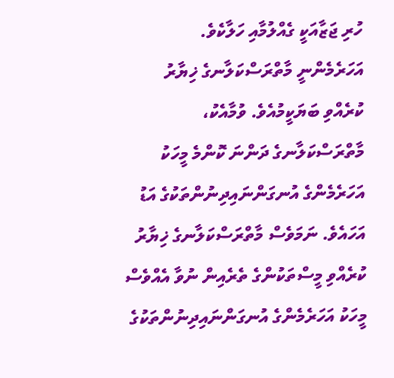ހުރި ޖަޒާއަކީ ގެއްލުމާއި ހަލާކެވެ.
އަހަރެމެންނީ މާތްރަސްކަލާނގެ ޚިޔާރު ކުރެއްވި ބަޔަކީމުއެވެ. ވުމާއެކު، މާތްރަސްކަލާނގެ ދަންނަ ކޮންމެ މީހަކު އަހަރެމެންގެ އުނގަންނައިދިނުންތަކުގެ އަޑު އަހައެވެ. ނަމަވެސް މާތްރަސްކަލާނގެ ޚިޔާރު ކުރެއްވި މީސްތަކުންގެ ތެރެއިން ނުވާ އެއްވެސް މީހަކު އަހަރެމެންގެ އުނގަންނައިދިނުންތަކުގެ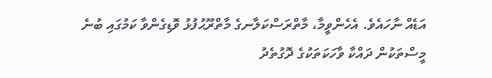އަޑެއް ނާހައެވެ. އެހެންވީމާ، މާތްރަސްކަލާނގެ މާތްރޫޙުފުޅު ވޮޑިގެންވާ ކަމުގައި ބުނެ މީސްތަކުން ދައްކާ ވާހަކަތަކުގެ ދޮގުތެދު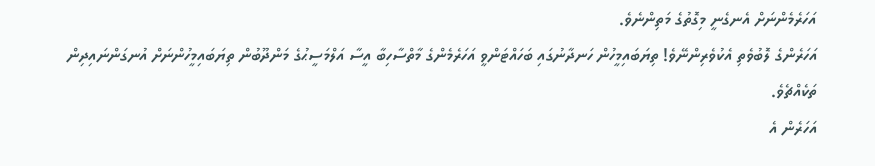އަހަރެމެންނަށް އެނގެނީ މިގޮތުގެ މަތިންނެވެ.
އަހަރެންގެ ލޮބުވެތި އެކުވެރިންނޭވެ! ތިޔަބައިމީހުން ހަނދާނުގައި ބަހައްޓަންވީ އަހަރެމެންގެ މާތްސާހިބާ އީސާ އަލްމަސީޙުގެ މަންދޫބުން ތިޔަބައިމީހުންނަށް އުނގަންނައިދިން ތަކެއްޗެވެ.
އަހަރެން އެ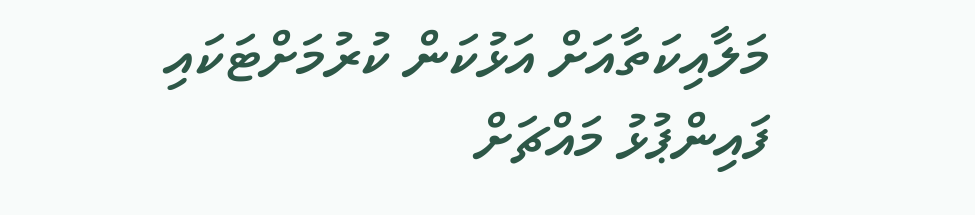މަލާއިކަތާއަށް އަޅުކަން ކުރުމަށްޓަކައި ފައިންޕުޅު މައްޗަށް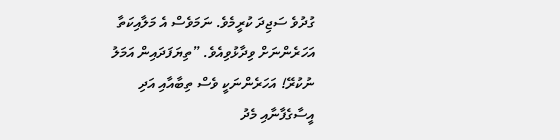ގުދުވެ ސަޖިދަ ކުރީމެވެ. ނަމަވެސް އެ މަލާއިކަތާ އަހަރެންނަށް ވިދާޅުވިއެވެ. ”ތިޔަފަދައިން އަމަލު ނުކުރޭ! އަހަރެންނަކީ ވެސް ތިބާއާއި އަދި އީސާގެފާނާއި މެދު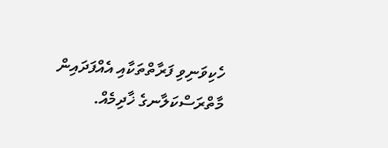ހެކިވަނިވި ފަރާތްތަކާއި އެއްފަދައިން މާތްރަސްކަލާނގެ ޚާދިމެއް.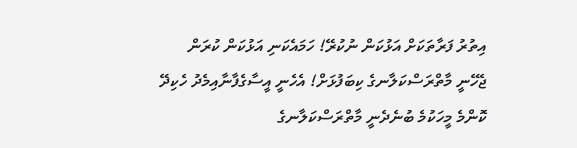އިތުރު ފަރާތަކަށް އަޅުކަން ނުކުރޭ! ހަމައެކަނި އަޅުކަން ކުރަން ޖެހޭނީ މާތްރަސްކަލާނގެ ކިބަފުޅަށް! އެހެނީ އީސާގެފާނާއިމެދު ހެކިދޭ ކޮންމެ މީހަކުމެ ބުނެދެނީ މާތްރަސްކަލާނގެ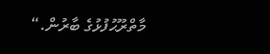މާތްރޫޙުފުޅުގެ ބާރުން.“